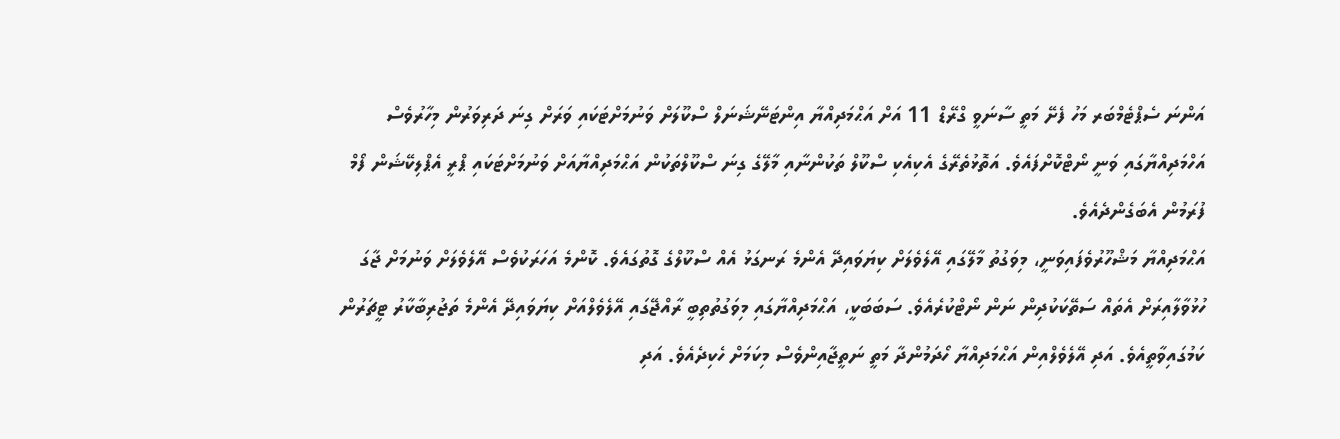އަންނަ ސެޕްޓެމްބަރ މަހު ފެށޭ މަތީ ސާނަވީ ގްރޭޑް 11 އަށް އަޙްމަދިއްޔާ އިންޓަނޭޝަނަލް ސްކޫލަށް ވަނުމަށްޓަކައި ވަރަށް ގިނަ ދަރިވަރުން މިހާރުވެސް އަހްމަދިއްޔާގައި ވަނީ ނޯޓްކޮށްފައެވެ. އަތޮޅުތެރޭގެ އެކިއެކި ސްކޫލް ތަކުންނާއި މާލޭގެ ގިނަ ސްކޫލްތަކުން އަޙްމަދިއްޔާއަށް ވަނުމަށްޓަކައި ޕްރީ އެޕްލިކޭޝަން ފޯމް ފުރަމުން އެބަގެންދެއެވެ.
އަޙްމަދިއްޔާ މަޝްހޫރުވެފައިވަނީ، މިވަގުތު މާލޭގައި އޭލެވެލަށް ކިޔަވައިދޭ އެންމެ ރަނގަޅު އެއް ސްކޫލްގެ ގޮތުގައެވެ. ކޮންމެ އަހަރަކުވެސް އޭލެވެލަށް ވަނުމަށް ޖާގަ ހުޅުވާލާއިރަށް އެތައް ސަތޭކަކުދިން ނަން ނޯޓްކުރެއެވެ. ސަބަބަކީ، އަޙްމަދިއްޔާގައި މިވަގުތުތިބީ ރާއްޖޭގައި އޭލެވެލްއަށް ކިޔަވައިދޭ އެންމެ ތަޖުރިބާކާރު ޓީޗަރުން ކަމުގައިވާތީއެވެ. އަދި އޭލެވެލްއިން އަޙްމަދިއްޔާ ހޯދަމުންދާ މަތީ ނަތީޖާއިންވެސް މިކަމަށް ހެކިދެއެވެ. އަދި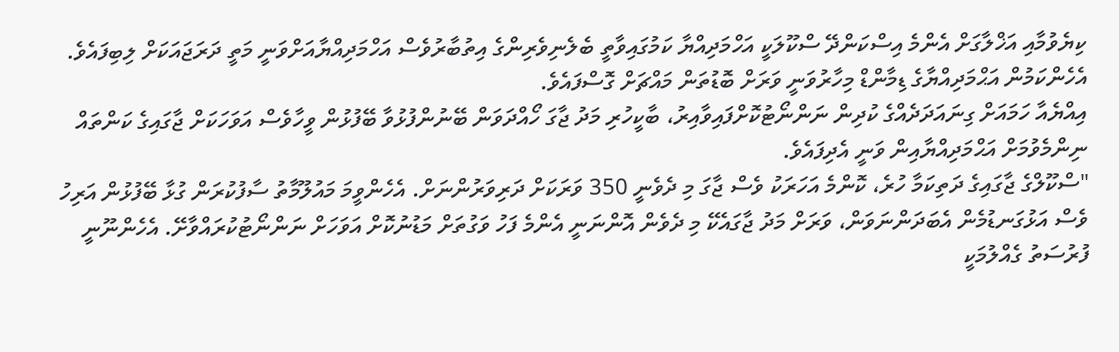ކިޔެވުމާއި އަޚްލާގަށް އެންމެ އިސްކަންދޭ ސްކޫލަކީ އަހްމަދިއްޔާ ކަމުގައިވާތީ ބެލެނިވެރިންގެ އިތުބާރުވެސް އަހްމަދިއްޔާއަށްވަނީ މަތީ ދަރަޖައަކަށް ލިބިފައެވެ. އެހެންކަމުން އަޙްމަދިއްޔާގެ ޑިމާންޑް މިހާރުވަނީ ވަރަށް ބޮޑުތަން މައްޗަށް ގޮސްފައެވެ.
އިއްޔެއާ ހަމައަށް ގިނައަދަދެއްގެ ކުދިން ނަންނޯޓުކޮށްފައިވާއިރު، ބާކީހުރި މަދު ޖާގަ ހޯއްދަވަން ބޭނުންފުޅުވާ ބޭފުޅުން ވީހާވެސް އަވަހަކަށް ޖާގައިގެ ކަންތައް ނިންމެވުމަށް އަޙްމަދިއްޔާއިން ވަނީ އެދިފައެވެ.
"ސްކޫލްގެ ޖާގައިގެ ދަތިކަމާ ހުރެ، ކޮންމެ އަހަރަކު ވެސް ޖާގަ މި ދެވެނީ 350 ވަރަކަށް ދަރިވަރުންނަށް. އެހެންވީމަ މައުލޫމާތު ސާފުކުރަން ގުޅާ ބޭފުޅުން އަރިހު ވެސް އަޅުގަނޑުމެން އެބަދަންނަވަން، ވަރަށް މަދު ޖާގައެކޭ މި ދެވެން އޮންނަނީ އެންމެ ފަހު ވަގުތަށް މަޑުނުކޮށް އަވަހަށް ނަންނޯޓުކުރައްވާށޭ. އެހެންނޫނީ ފުރުސަތު ގެއްލުމަކީ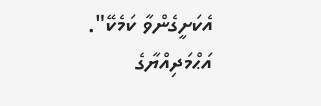އެކަށީގެންވާ ކަމެކޭ". އަޙްމަދިއްޔާގެ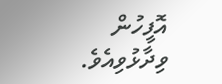އޮފީހުން ވިދާޅުވިއެވެ.